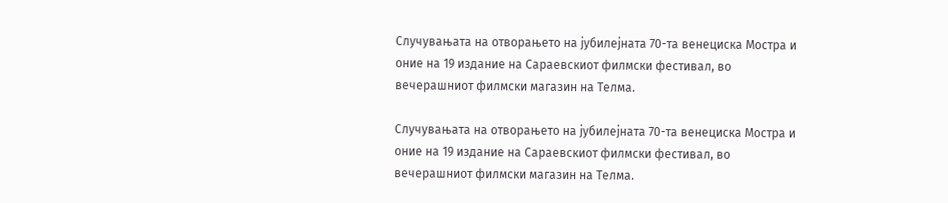Случувањата на отворањето на јубилејната 70-та венециска Мостра и оние на 19 издание на Сараевскиот филмски фестивал, во вечерашниот филмски магазин на Телма.

Случувањата на отворањето на јубилејната 70-та венециска Мостра и оние на 19 издание на Сараевскиот филмски фестивал, во вечерашниот филмски магазин на Телма.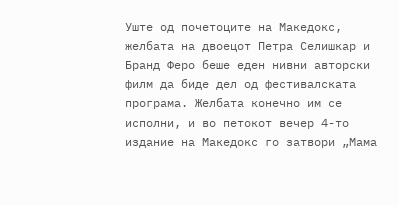Уште од почетоците на Македокс, желбата на двоецот Петра Селишкар и Бранд Феро беше еден нивни авторски филм да биде дел од фестивалската програма. Желбата конечно им се исполни, и во петокот вечер 4-то издание на Македокс го затвори „Мама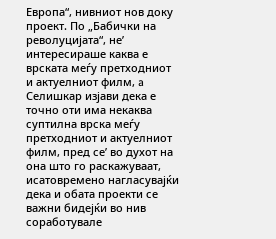Европа“, нивниот нов доку проект. По „Бабички на револуцијата“, не’ интересираше каква е врската меѓу претходниот и актуелниот филм, a Селишкар изјави дека е точно оти има некаква суптилна врска меѓу претходниот и актуелниот филм, пред се’ во духот на она што го раскажуваат, исатовремено нагласувајќи дека и обата проекти се важни бидејќи во нив соработувале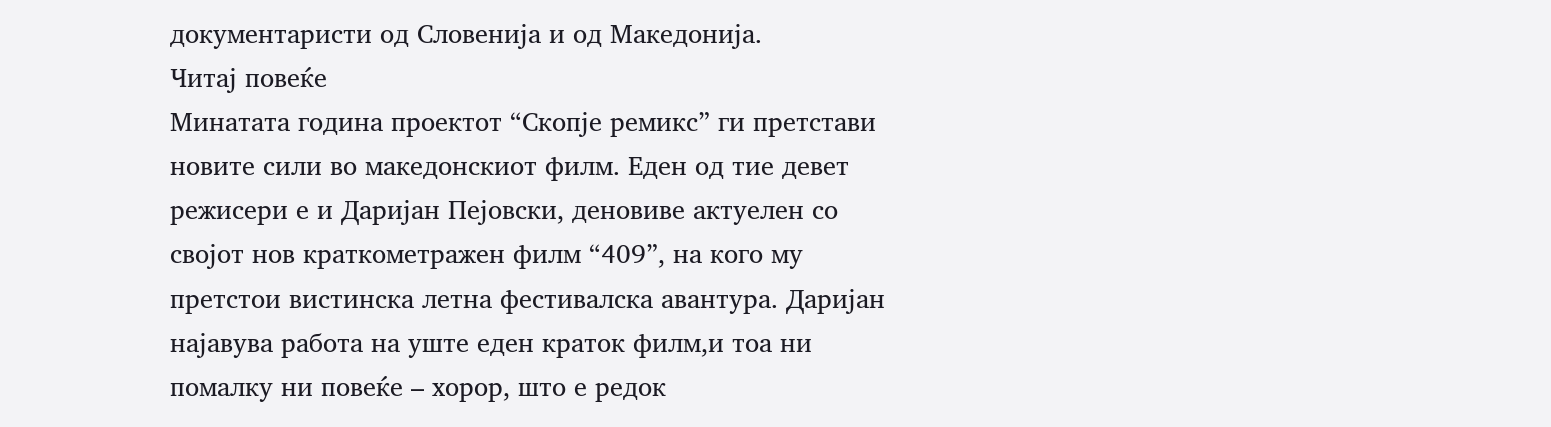документаристи од Словенија и од Македонија.
Читај повеќе
Минатата година проектот “Скопје ремикс” ги претстави новите сили во македонскиот филм. Еден од тие девет режисери е и Даријан Пејовски, деновиве актуелен со својот нов краткометражен филм “409”, на кого му претстои вистинска летна фестивалска авантура. Даријан најавува работа на уште еден краток филм,и тоа ни помалку ни повеќе – хорор, што е редок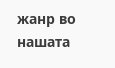жанр во нашата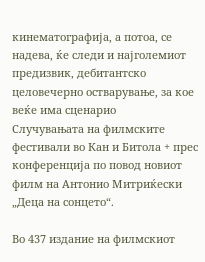кинематографија, а потоа, се надева, ќе следи и најголемиот предизвик, дебитантско целовечерно остварување, за кое веќе има сценарио
Случувањата на филмските фестивали во Кан и Битола + прес конференција по повод новиот филм на Антонио Митриќески „Деца на сонцето“.

Во 437 издание на филмскиот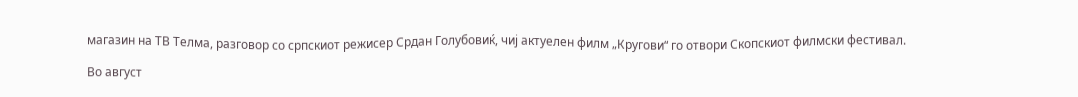магазин на ТВ Телма, разговор со српскиот режисер Срдан Голубовиќ, чиј актуелен филм „Кругови“ го отвори Скопскиот филмски фестивал.

Во август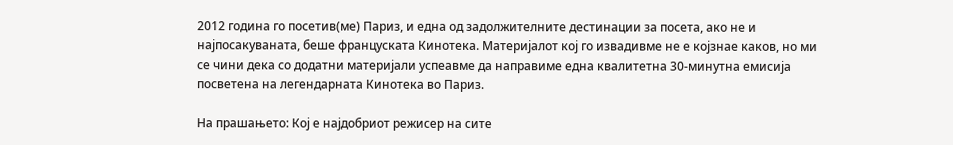2012 година го посетив(ме) Париз, и една од задолжителните дестинации за посета, ако не и најпосакуваната, беше француската Кинотека. Материјалот кој го извадивме не е којзнае каков, но ми се чини дека со додатни материјали успеавме да направиме една квалитетна 30-минутна емисија посветена на легендарната Кинотека во Париз.

На прашањето: Кој е најдобриот режисер на сите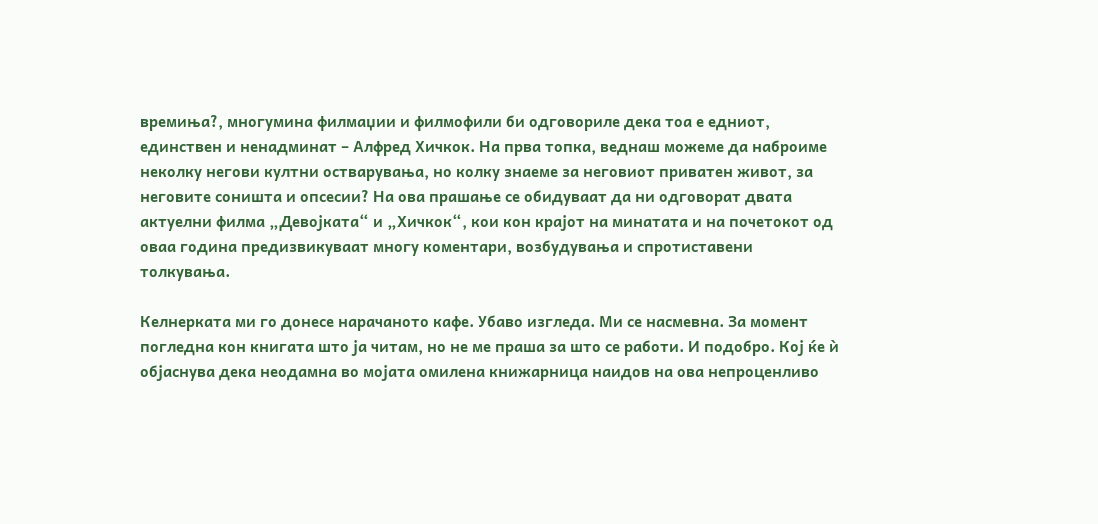времиња?, многумина филмаџии и филмофили би одговориле дека тоа е едниот, единствен и ненадминат – Алфред Хичкок. На прва топка, веднаш можеме да наброиме неколку негови култни остварувања, но колку знаеме за неговиот приватен живот, за неговите соништа и опсесии? На ова прашање се обидуваат да ни одговорат двата актуелни филма „Девојката“ и „Хичкок“, кои кон крајот на минатата и на почетокот од оваа година предизвикуваат многу коментари, возбудувања и спротиставени толкувања.

Келнерката ми го донесе нарачаното кафе. Убаво изгледа. Ми се насмевна. За момент погледна кон книгата што ја читам, но не ме праша за што се работи. И подобро. Кој ќе ѝ објаснува дека неодамна во мојата омилена книжарница наидов на ова непроценливо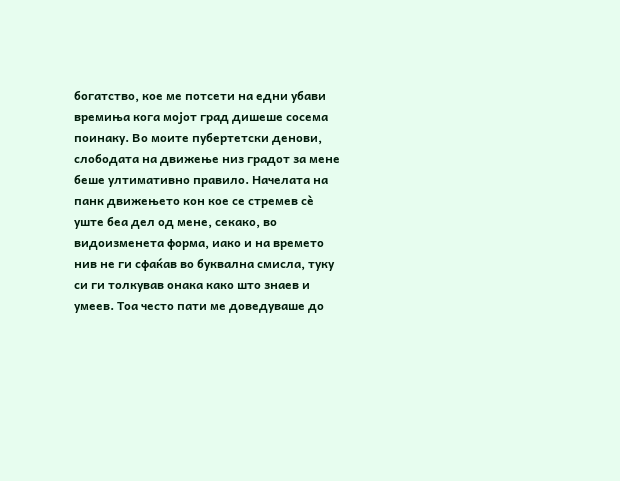богатство, кое ме потсети на едни убави времиња кога мојот град дишеше сосема поинаку. Во моите пубертетски денови, слободата на движење низ градот за мене беше ултимативно правило. Начелата на панк движењето кон кое се стремев сè уште беа дел од мене, секако, во видоизменета форма, иако и на времето нив не ги сфаќав во буквална смисла, туку си ги толкував онака како што знаев и умеев. Тоа често пати ме доведуваше до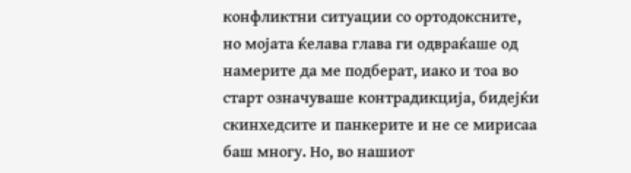конфликтни ситуации со ортодоксните, но мојата ќелава глава ги одвраќаше од намерите да ме подберат, иако и тоа во старт означуваше контрадикција, бидејќи скинхедсите и панкерите и не се мирисаа баш многу. Но, во нашиот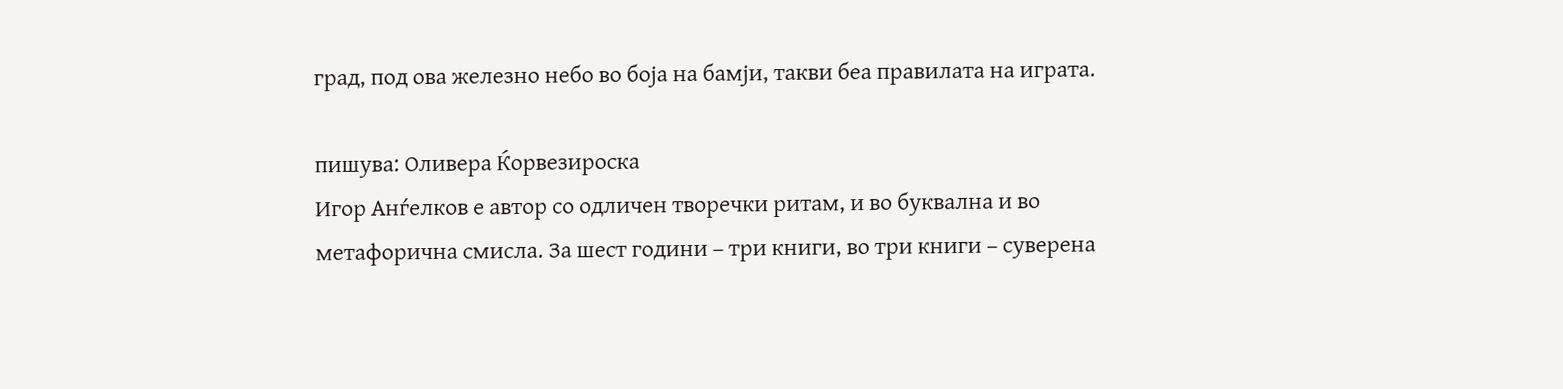град, под ова железно небо во боја на бамји, такви беа правилата на играта.

пишува: Оливера Ќорвезироска
Игор Анѓелков е автор со одличен творечки ритам, и во буквална и во метафорична смисла. За шест години – три книги, во три книги – суверена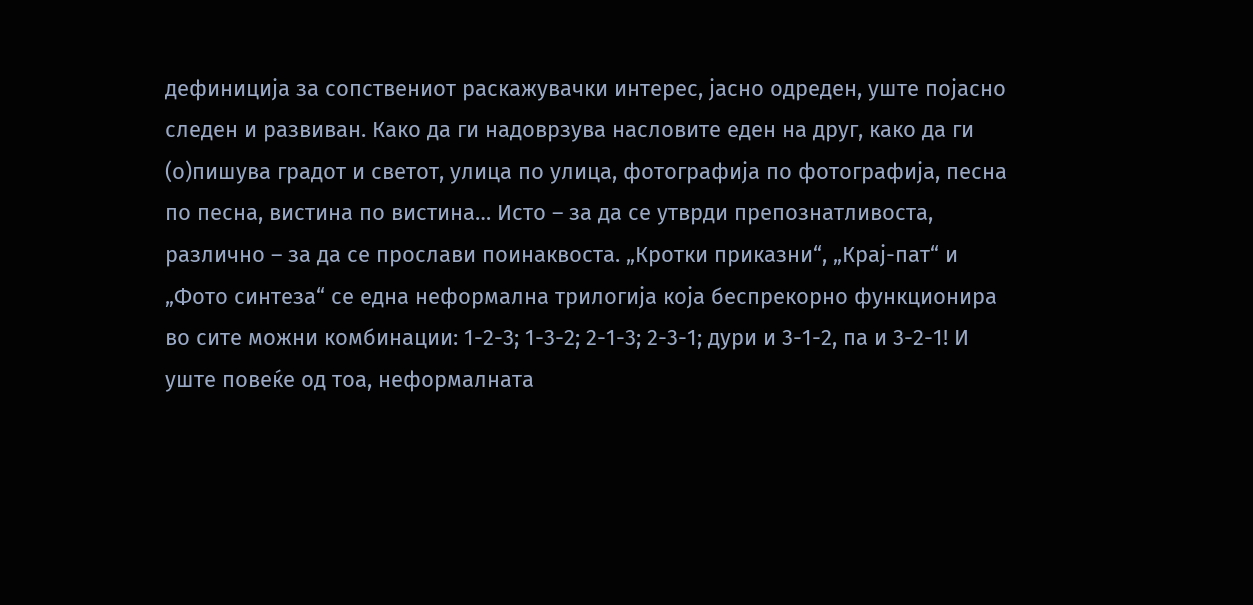дефиниција за сопствениот раскажувачки интерес, јасно одреден, уште појасно следен и развиван. Како да ги надоврзува насловите еден на друг, како да ги (о)пишува градот и светот, улица по улица, фотографија по фотографија, песна по песна, вистина по вистина… Исто – за да се утврди препознатливоста, различно – за да се прослави поинаквоста. „Кротки приказни“, „Крај-пат“ и „Фото синтеза“ се една неформална трилогија која беспрекорно функционира во сите можни комбинации: 1-2-3; 1-3-2; 2-1-3; 2-3-1; дури и 3-1-2, па и 3-2-1! И уште повеќе од тоа, неформалната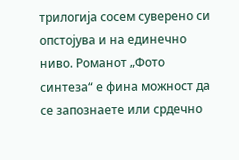трилогија сосем суверено си опстојува и на единечно ниво. Романот „Фото синтеза“ е фина можност да се запознаете или срдечно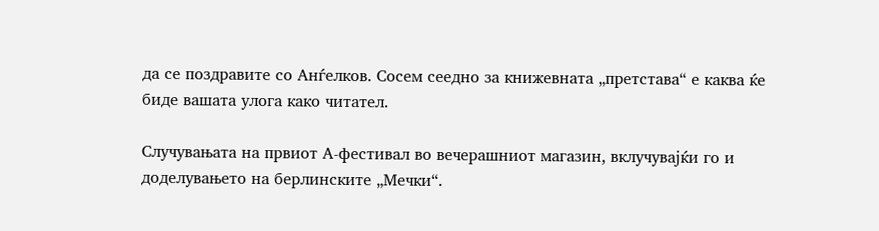да се поздравите со Анѓелков. Сосем сеедно за книжевната „претстава“ е каква ќе биде вашата улога како читател.

Случувањата на првиот А-фестивал во вечерашниот магазин, вклучувајќи го и доделувањето на берлинските „Мечки“.